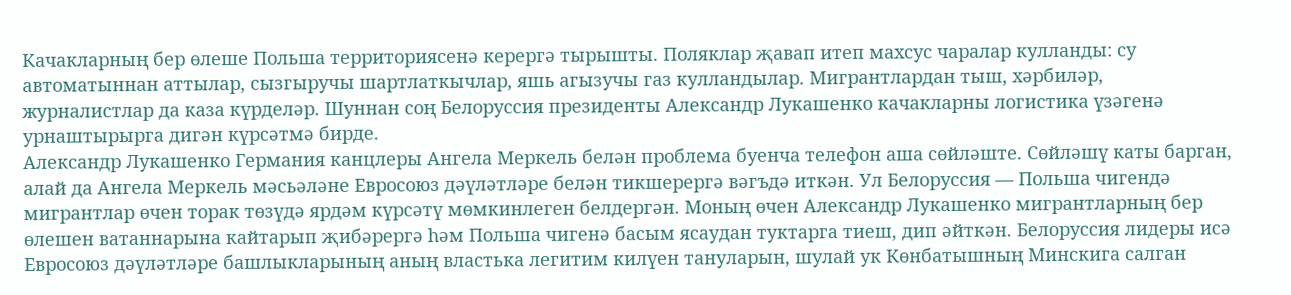Качакларның бер өлеше Польша территориясенә керергә тырышты. Поляклар җавап итеп махсус чаралар кулланды: су автоматыннан аттылар, сызгыручы шартлаткычлар, яшь агызучы газ кулландылар. Мигрантлардан тыш, хәрбиләр, журналистлар да каза күрделәр. Шуннан соң Белоруссия президенты Александр Лукашенко качакларны логистика үзәгенә урнаштырырга дигән күрсәтмә бирде.
Александр Лукашенко Германия канцлеры Ангела Меркель белән проблема буенча телефон аша сөйләште. Сөйләшү каты барган, алай да Ангела Меркель мәсьәләне Евросоюз дәүләтләре белән тикшерергә вәгъдә иткән. Ул Белоруссия — Польша чигендә мигрантлар өчен торак төзүдә ярдәм күрсәтү мөмкинлеген белдергән. Моның өчен Александр Лукашенко мигрантларның бер өлешен ватаннарына кайтарып җибәрергә һәм Польша чигенә басым ясаудан туктарга тиеш, дип әйткән. Белоруссия лидеры исә Евросоюз дәүләтләре башлыкларының аның властька легитим килүен тануларын, шулай ук Көнбатышның Минскига салган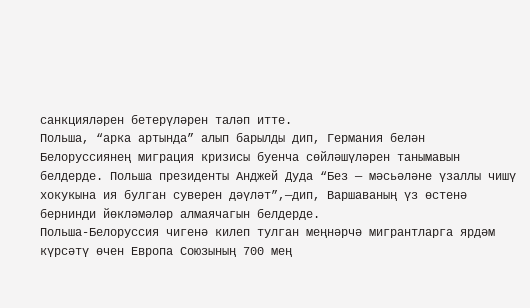санкцияләрен бетерүләрен таләп итте.
Польша, “арка артында” алып барылды дип, Германия белән Белоруссиянең миграция кризисы буенча сөйләшүләрен танымавын белдерде. Польша президенты Анджей Дуда “Без — мәсьәләне үзаллы чишү хокукына ия булган суверен дәүләт”,—дип, Варшаваның үз өстенә бернинди йөкләмәләр алмаячагын белдерде.
Польша-Белоруссия чигенә килеп тулган меңнәрчә мигрантларга ярдәм күрсәтү өчен Европа Союзының 700 мең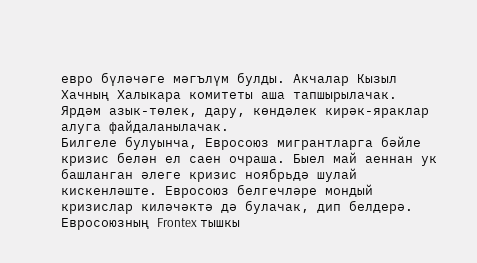евро бүләчәге мәгълүм булды. Акчалар Кызыл Хачның Халыкара комитеты аша тапшырылачак. Ярдәм азык-төлек, дару, көндәлек кирәк-яраклар алуга файдаланылачак.
Билгеле булуынча, Евросоюз мигрантларга бәйле кризис белән ел саен очраша. Быел май аеннан ук башланган әлеге кризис ноябрьдә шулай кискенләште. Евросоюз белгечләре мондый кризислар киләчәктә дә булачак, дип белдерә. Евросоюзның Frontex тышкы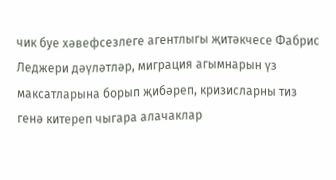чик буе хәвефсезлеге агентлыгы җитәкчесе Фабрис Леджери дәүләтләр, миграция агымнарын үз максатларына борып җибәреп, кризисларны тиз генә китереп чыгара алачаклар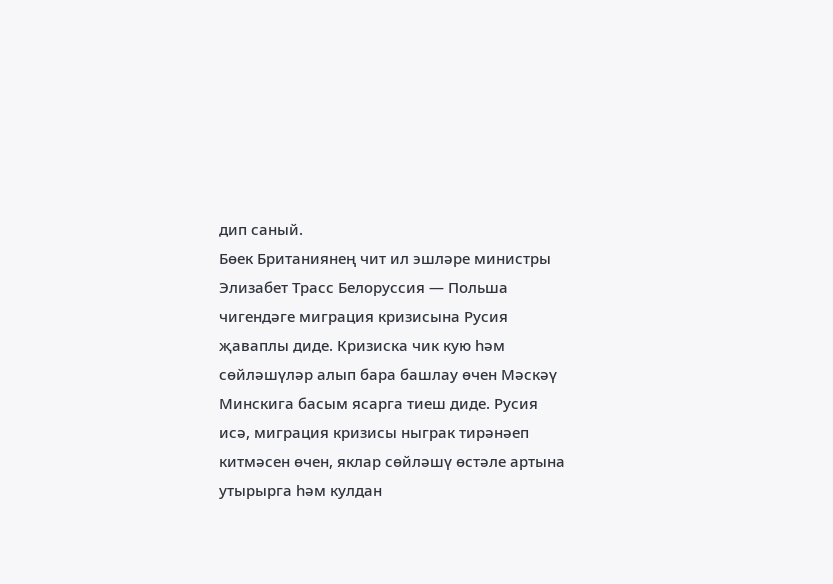дип саный.
Бөек Британиянең чит ил эшләре министры Элизабет Трасс Белоруссия — Польша чигендәге миграция кризисына Русия җаваплы диде. Кризиска чик кую һәм сөйләшүләр алып бара башлау өчен Мәскәү Минскига басым ясарга тиеш диде. Русия исә, миграция кризисы ныграк тирәнәеп китмәсен өчен, яклар сөйләшү өстәле артына утырырга һәм кулдан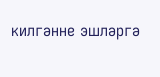килгәнне эшләргә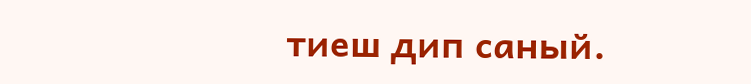тиеш дип саный.